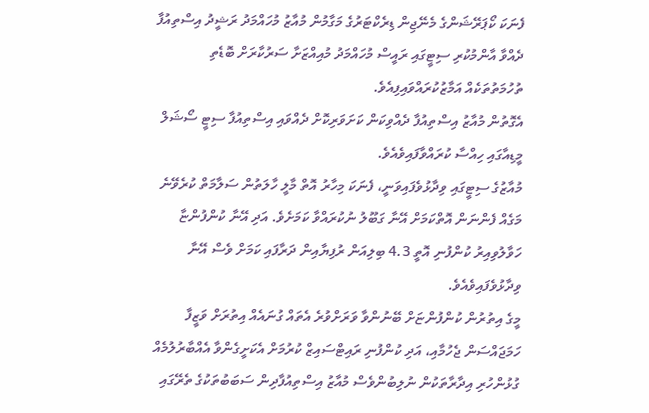ފެނަކަ ކޯޕަރޭޝަންގެ މެނޭޖިން ޑިރެކްޓަރުގެ މަގާމުން މުއާޒު މުހައްމަދު ރަޝީދު އިސްތިއުފާ ދެއްވާ އާންމުކުރި ސިޓީގައި ރައީސް މުހައްމަދު މުއިއްޒަށާ ސަރުކާރަށް ބޮޑެތި ތުހުމަތުތަކެއް އަމާޒުކުރައްވައިފިއެވެ.
އެގޮތުން މުއާޒު އިސްތިއުފާ ދެއްވިކަން ކަށަވަރިކޮށް ދެއްވައި އިސްތިއުފާ ސިޓީ ސޯޝަލް މީޑިއާގައި ހިއްސާ ކުރައްވާފައިވެއެވެ.
މުއާޒުގެ ސިޓީގައި ވިދާޅުވެފައިވަނީ، ފެނަކަ މިހާރު އޮތް މާލީ ހާލަތުން ސަލާމަތް ކުރެވޭނެ މަގެއް ފެންނަން އޮތްކަމަށް އޭނާ ގަބޫލު ނުކުރައްވާ ކަމަށެވެ. އަދި އޭނާ ކުންފުންޏާ ހަވާލުވިއިރު ކުންފުނި އޮތީ 4.3 ބިލިއަން ރުފިޔާއިން ދަރާފައި ކަމަށް ވެސް އޭނާ ވިދާޅުވެފައިވެއެވެ.
މީގެ އިތުރުން ކުންފުންޏަށް ބޭނުންވާ ވަރަށްވުރެ އެތައް ގުނައެއް އިތުރަށް ވަޒީފާ ހަމަޖައްސަން ޖެހުމާއި، އަދި ކުންފުނި ރައިޓްސައިޒް ކުރުމަށް އެކަށީގެންވާ އެއްބާރުލުމެއް ގުޅުންހުރި އިދާރާތަކުން ނުލިބުންވެސް މުއާޒު އިސްތިއުފާދިން ސަބަބުތަކުގެ ތެރޭގައި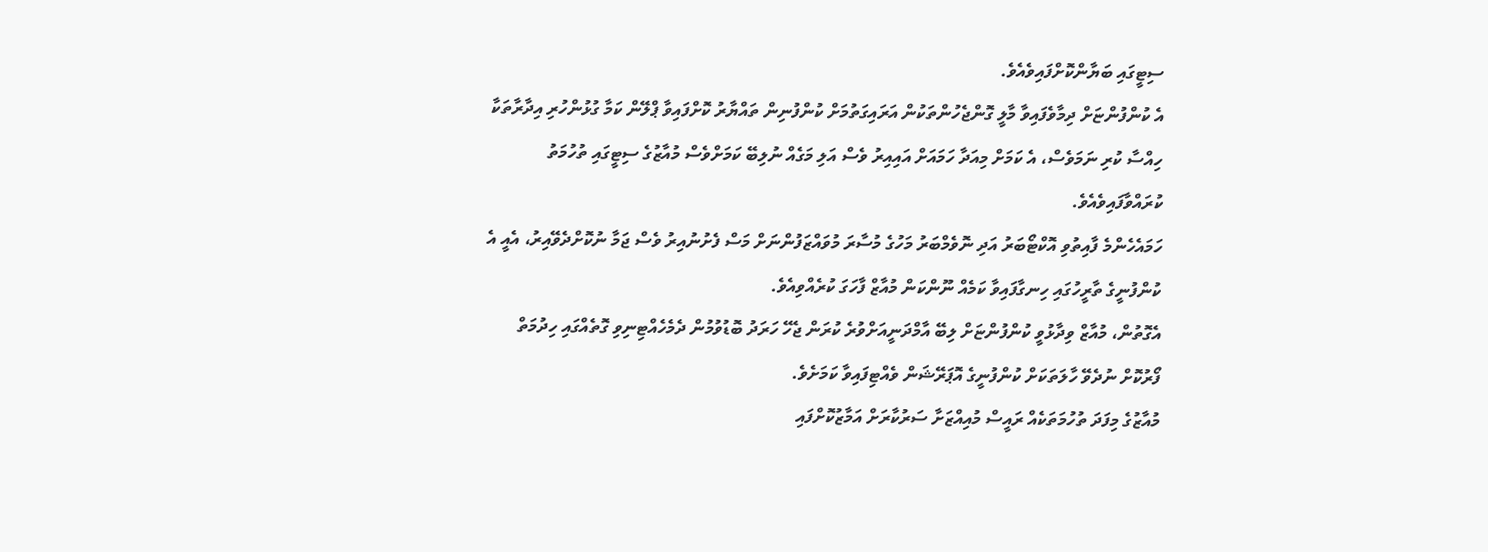ސިޓީގައި ބަޔާންކޮށްފައިވެއެވެ.
އެ ކުންފުންޏަށް ދިމާވެފައިވާ މާލީ ގޮންޖެހުންތަކުން އަރައިގަތުމަށް ކުންފުނިން ތައްޔާރު ކޮށްފައިވާ ޕްލޭން ކަމާ ގުޅުންހުރި އިދާރާތަކާ ހިއްސާ ކުރި ނަމަވެސް، އެ ކަމަށް މިއަދާ ހަމައަށް އައިއިރު ވެސް އަލި މަގެއް ނުލިބޭ ކަމަށްވެސް މުއާޒުގެ ސިޓީގައި ތުހުމަތު ކުރައްވާފައިވެއެވެ.
ހަމައެހެންމެ ފާއިތުވި އޮކްޓޯބަރު އަދި ނޮވެމްބަރު މަހުގެ މުސާރަ މުވައްޒަފުންނަށް މަސް ފެށުނުއިރު ވެސް ޖަމާ ނުކޮށްދެވޭއިރު، އެއީ އެ ކުންފުނީގެ ތާރީހުގައި ހިނގާފައިވާ ކަމެއް ނޫންކަން މުއާޒް ފާހަގަ ކުރެއްވިއެވެ.
އެގޮތުން، މުއާޒް ވިދާޅުވީ ކުންފުންޏަށް ލިބޭ އާމްދަނީއަށްވުރެ ކުރަން ޖެހޭ ހަރަދު ބޮޑުވުމުން ދެމެހެއްޓިނިވި ގޮތެއްގައި ހިދުމަތް ފޯރުކޮށް ނުދެވޭ ހާލަތަކަށް ކުންފުނީގެ އޮޕަރޭޝަން ވެއްޓިފައިވާ ކަމަށެވެ.
މުއާޒުގެ މިފަދަ ތުހުމަތަކެއް ރައީސް މުއިއްޒަށާ ސަރުކާރަށް އަމާޒުކޮށްފައި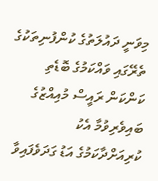މިވަނީ ދައުލަތުގެ ކުންފުނިތަކުގެ ތެރޭގައި ވައްކަމުގެ ބޮޑެތި ކަންކަން ރައީސް މުއިއްޒުގެ ބައިވެރިވުމާ އެކު ކުރިއަށްދާކަމުގެ އަޑު ގަދަވެފައިވާ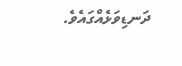ދަނޑިވަޅެއްގައެވެ.